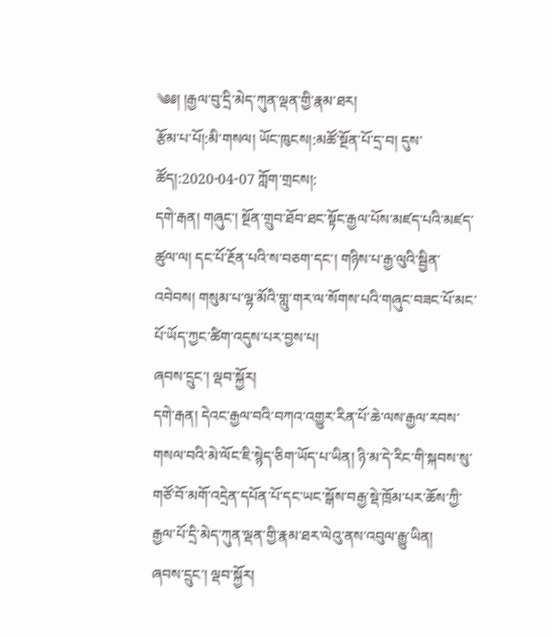༄༅། །རྒྱལ་བུ་དྲི་མེད་ཀུན་ལྡན་གྱི་རྣམ་ཐར།
རྩོམ་པ་པོ།:མི་གསལ། ཡོང་ཁུངས།:མཚོ་སྔོན་པོ་དྲ་བ། དུས་ཚོད།:2020-04-07 ཀློག་གྲངས།:
དགེ་རྒན། གཞུང་། སྔོན་གྲུབ་ཐོབ་ཐང་སྟོང་རྒྱལ་པོས་མཛད་པའི་མཛད་ཚུལ་ལ། དང་པོ་རྔོན་པའི་ས་བཅག་དང་། གཉིས་པ་རྒྱ་ལུའི་སྦྱིན་འབེབས། གསུམ་པ་ལྷ་མོའི་གླུ་གར་ལ་སོགས་པའི་གཞུང་བཟང་པོ་མང་པོ་ཡོད་ཀྱང་ཚིག་འདུས་པར་བྱས་པ།
ཞབས་དྲུང་། ལྡབ་སྐྱོར།
དགེ་རྒན། དེའང་རྒྱལ་བའི་བཀའ་འགྱུར་རིན་པོ་ཆེ་ལས་རྒྱལ་རབས་གསལ་བའི་མེ་ལོང་ཇི་སྙེད་ཅིག་ཡོད་པ་ཡིན། ཉི་མ་དེ་རིང་གི་སྐབས་སུ་གཙོ་བོ་མགོ་འདྲེན་དཔོན་པོ་དང་ཡང་སྒོས་བརྒྱ་སྡེ་ཁྲོམ་པར་ཆོས་ཀྱི་རྒྱལ་པོ་དྲི་མེད་ཀུན་ལྡན་གྱི་རྣམ་ཐར་ལེའུ་ནས་འབུལ་རྒྱུ་ཡིན།
ཞབས་དྲུང་། ལྡབ་སྐྱོར།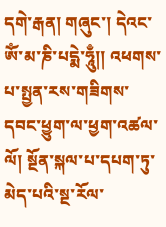དགེ་རྒན། གཞུང་། དེའང་ཨོཾ་མ་ཎི་པདྨེ་ཧཱུྃ།། འཕགས་པ་སྤྱན་རས་གཟིགས་དབང་ཕྱུག་ལ་ཕྱག་འཚལ་ལོ། སྔོན་སྐལ་པ་དཔག་ཏུ་མེད་པའི་སྔ་རོལ་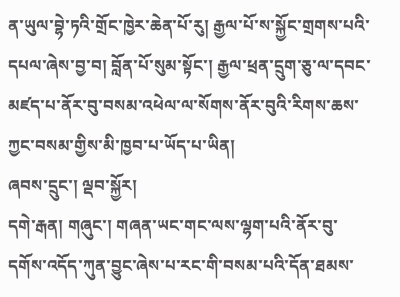ན་ཡུལ་བྷེ་ཏའི་གྲོང་ཁྱེར་ཆེན་པོ་རུ། རྒྱལ་པོ་ས་སྐྱོང་གྲགས་པའི་དཔལ་ཞེས་བྱ་བ། བློན་པོ་སུམ་སྟོང་། རྒྱལ་ཕྲན་དྲུག་ཅུ་ལ་དབང་མཛད་པ་ནོར་བུ་བསམ་འཕེལ་ལ་སོགས་ནོར་བུའི་རིགས་ཆས་ཀྱང་བསམ་གྱིས་མི་ཁྱབ་པ་ཡོད་པ་ཡིན།
ཞབས་དྲུང་། ལྡབ་སྐྱོར།
དགེ་རྒན། གཞུང་། གཞན་ཡང་གང་ལས་ལྷག་པའི་ནོར་བུ་དགོས་འདོད་ཀུན་བྱུང་ཞེས་པ་རང་གི་བསམ་པའི་དོན་ཐམས་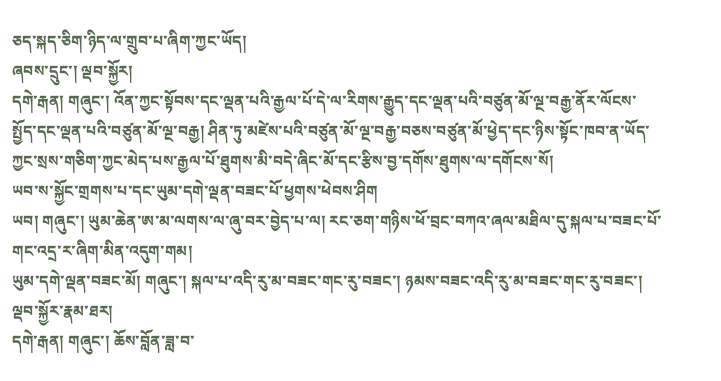ཅད་སྐད་ཅིག་ཉིད་ལ་གྲུབ་པ་ཞིག་ཀྱང་ཡོད།
ཞབས་དྲུང་། ལྡབ་སྐྱོར།
དགེ་རྒན། གཞུང་། འོན་ཀྱང་སྟོབས་དང་ལྡན་པའི་རྒྱལ་པོ་དེ་ལ་རིགས་རྒྱུད་དང་ལྡན་པའི་བཙུན་མོ་ལྔ་བརྒྱ་ནོར་ལོངས་སྤྱོད་དང་ལྡན་པའི་བཙུན་མོ་ལྔ་བརྒྱ། ཤིན་ཏུ་མཛེས་པའི་བཙུན་མོ་ལྔ་བརྒྱ་བཅས་བཙུན་མོ་ཕྱེད་དང་ཉིས་སྟོང་ཁབ་ན་ཡོད་ཀྱང་སྲས་གཅིག་ཀྱང་མེད་པས་རྒྱལ་པོ་ཐུགས་མི་བདེ་ཞིང་མོ་དང་རྩིས་བྱ་དགོས་ཐུགས་ལ་དགོངས་སོ།
ཡབ་ས་སྐྱོང་གྲགས་པ་དང་ཡུམ་དགེ་ལྡན་བཟང་པོ་ཕྱགས་ཕེབས་ཤིག
ཡབ། གཞུང་། ཡུམ་ཆེན་ཨ་མ་ལགས་ལ་ཞུ་བར་བྱེད་པ་ལ། རང་ཅག་གཉིས་ཕོ་བྲང་བཀའ་ཞལ་མཐིལ་དུ་སྐལ་པ་བཟང་པོ་གང་འདྲ་ར་ཞིག་མིན་འདུག་གམ།
ཡུམ་དགེ་ལྡན་བཟང་མོ། གཞུང་། སྐལ་པ་འདི་རུ་མ་བཟང་གང་རུ་བཟང་། ཉམས་བཟང་འདི་རུ་མ་བཟང་གང་རུ་བཟང་།
ལྡབ་སྐྱོར་རྣམ་ཐར།
དགེ་རྒན། གཞུང་། ཆོས་བློན་ཟླ་བ་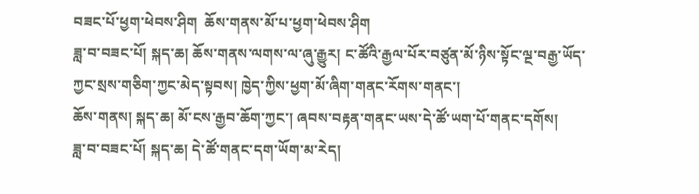བཟང་པོ་ཕྱག་ཕེབས་ཤིག  ཆོས་གནས་མོ་པ་ཕྱག་ཕེབས་ཤིག
ཟླ་བ་བཟང་པོ། སྐད་ཆ། ཆོས་གནས་ལགས་ལ་ཞུ་རྒྱུར། ང་ཚོའི་རྒྱལ་པོར་བཙུན་མོ་ཉིས་སྟོང་ལྔ་བརྒྱ་ཡོད་ཀྱང་སྲས་གཅིག་ཀྱང་མེད་སྟབས། ཁྱེད་ཀྱིས་ཕྱག་མོ་ཞིག་གནང་རོགས་གནང་།
ཆོས་གནས། སྐད་ཆ། མོ་ངས་རྒྱབ་ཆོག་ཀྱང་། ཞབས་བརྟན་གནང་ཡས་དེ་ཚོ་ཡག་པོ་གནང་དགོས།
ཟླ་བ་བཟང་པོ། སྐད་ཆ། དེ་ཚོ་གནང་དག་ཡོག་མ་རེད།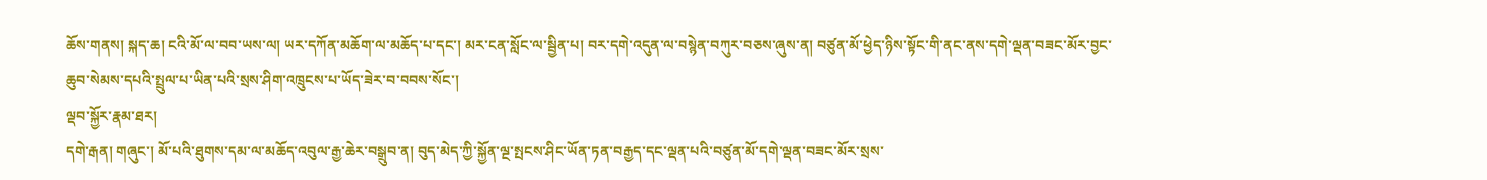ཆོས་གནས། སྐད་ཆ། ངའི་མོ་ལ་བབ་ཡས་ལ། ཡར་དཀོན་མཆོག་ལ་མཆོད་པ་དང་། མར་ངན་སློང་ལ་སྦྱིན་པ། བར་དགེ་འདུན་ལ་བསྙེན་བཀུར་བཅས་ཞུས་ན། བཙུན་མོ་ཕྱེད་ཉིས་སྟོང་གི་ནང་ནས་དགེ་ལྡན་བཟང་མོར་བྱང་ཆུབ་སེམས་དཔའི་སྤྲུལ་པ་ཡིན་པའི་སྲས་ཤིག་འཁྲུངས་པ་ཡོད་ཟེར་བ་བབས་སོང་།
ལྡབ་སྐྱོར་རྣམ་ཐར།
དགེ་རྒན། གཞུང་། མོ་པའི་ཐུགས་དམ་ལ་མཆོད་འབུལ་རྒྱ་ཆེར་བསྒྲུབ་ན། བུད་མེད་ཀྱི་སྐྱོན་ལྔ་སྤངས་ཤིང་ཡོན་ཏན་བརྒྱད་དང་ལྡན་པའི་བཙུན་མོ་དགེ་ལྡན་བཟང་མོར་སྲས་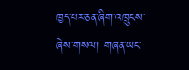ཁྱད་པར་ཅན་ཞིག་འཁྲུངས་ཞེས་གསལ། གཞན་ཡང་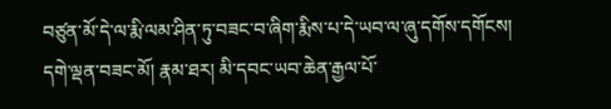བཙུན་མོ་དེ་ལ་རྨི་ལམ་ཤིན་ཏུ་བཟང་བ་ཞིག་རྨིས་པ་དེ་ཡབ་ལ་ཞུ་དགོས་དགོངས།
དགེ་ལྡན་བཟང་མོ། རྣམ་ཐར། མི་དབང་ཡབ་ཆེན་རྒྱལ་པོ་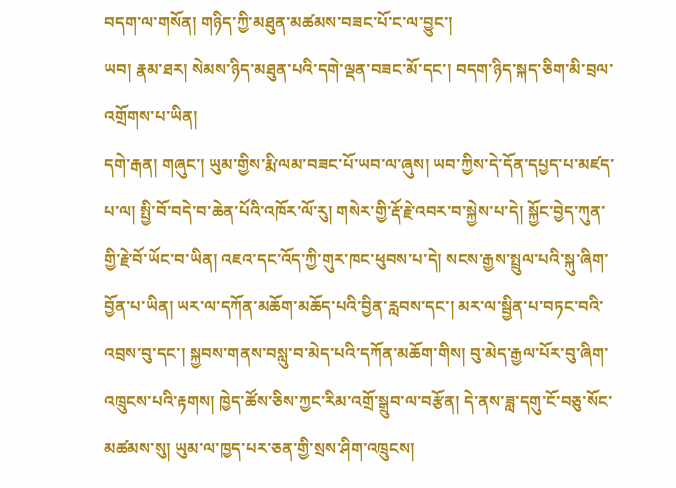བདག་ལ་གསོན། གཉིད་ཀྱི་མཐུན་མཚམས་བཟང་པོ་ང་ལ་བྱུང་།
ཡབ། རྣམ་ཐར། སེམས་ཉིད་མཐུན་པའི་དགེ་ལྡན་བཟང་མོ་དང་། བདག་ཉིད་སྐད་ཅིག་མི་བྲལ་འགྲོགས་པ་ཡིན།
དགེ་རྒན། གཞུང་། ཡུམ་གྱིས་རྨི་ལམ་བཟང་པོ་ཡབ་ལ་ཞུས། ཡབ་ཀྱིས་དེ་དོན་དཔྱད་པ་མཛད་པ་ལ། སྤྱི་བོ་བདེ་བ་ཆེན་པོའི་འཁོར་ལོ་རུ། གསེར་གྱི་རྡོ་རྗེ་འབར་བ་སྐྱེས་པ་དེ། སྐྱོང་བྱེད་ཀུན་གྱི་རྗེ་བོ་ཡོང་བ་ཡིན། འཇའ་དང་འོད་ཀྱི་གུར་ཁང་ཕུབས་པ་དེ། སངས་རྒྱས་སྤྲུལ་པའི་སྐུ་ཞིག་བྱོན་པ་ཡིན། ཡར་ལ་དཀོན་མཆོག་མཆོད་པའི་བྱིན་རླབས་དང་། མར་ལ་སྦྱིན་པ་བཏང་བའི་འབྲས་བུ་དང་། སྐྱབས་གནས་བསླུ་བ་མེད་པའི་དཀོན་མཆོག་གིས། བུ་མེད་རྒྱལ་པོར་བུ་ཞིག་འཁྲུངས་པའི་རྟགས། ཁྱེད་ཚོས་ཅིས་ཀྱང་རིམ་འགྲོ་སྒྲུབ་ལ་བརྩོན། དེ་ནས་ཟླ་དགུ་ངོ་བཅུ་སོང་མཚམས་སུ། ཡུམ་ལ་ཁྱད་པར་ཅན་གྱི་སྲས་ཤིག་འཁྲུངས།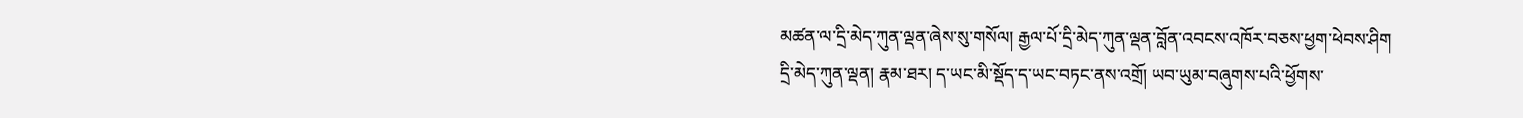མཚན་ལ་དྲི་མེད་ཀུན་ལྡན་ཞེས་སུ་གསོལ། རྒྱལ་པོ་དྲི་མེད་ཀུན་ལྡན་བློན་འབངས་འཁོར་བཅས་ཕྱག་ཕེབས་ཤིག
དྲི་མེད་ཀུན་ལྡན། རྣམ་ཐར། ད་ཡང་མི་སྡོད་ད་ཡང་བཏང་ནས་འགྲོ། ཡབ་ཡུམ་བཞུགས་པའི་ཕྱོགས་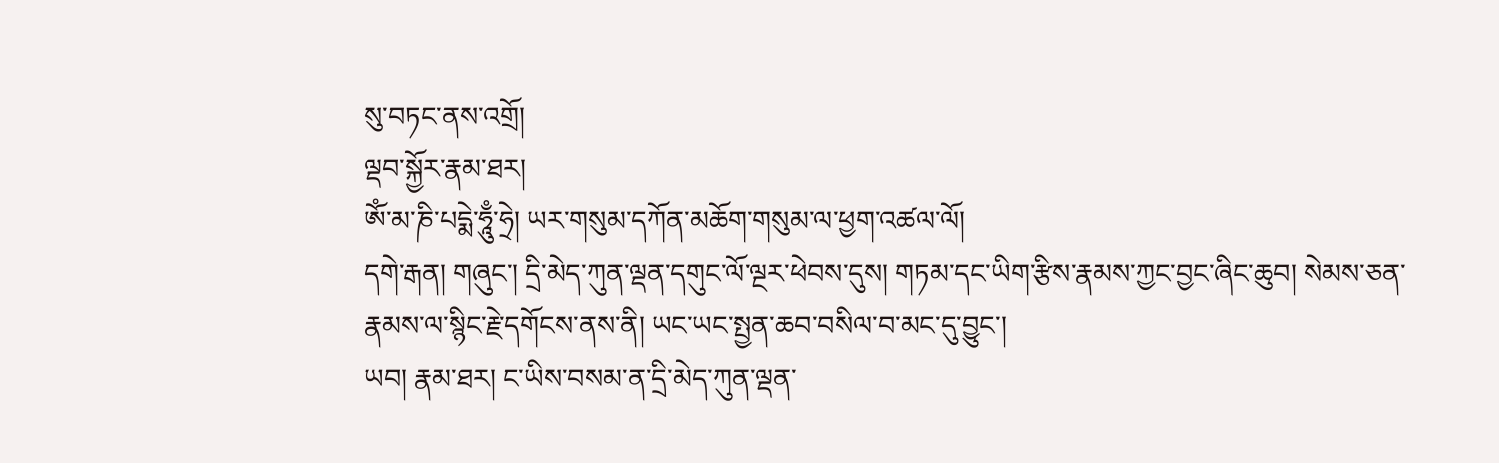སུ་བཏང་ནས་འགྲོ།
ལྡབ་སྐྱོར་རྣམ་ཐར།
ཨོཾ་མ་ཎི་པདྨེ་ཧཱུྃ་ཧྲེ། ཡར་གསུམ་དཀོན་མཆོག་གསུམ་ལ་ཕྱག་འཚལ་ལོ།
དགེ་རྒན། གཞུང་། དྲི་མེད་ཀུན་ལྡན་དགུང་ལོ་ལྔར་ཕེབས་དུས། གཏམ་དང་ཡིག་རྩིས་རྣམས་ཀྱང་བྱང་ཞིང་ཆུབ། སེམས་ཅན་རྣམས་ལ་སྙིང་རྗེ་དགོངས་ནས་ནི། ཡང་ཡང་སྤྱན་ཆབ་བསིལ་བ་མང་དུ་བྱུང་།
ཡབ། རྣམ་ཐར། ང་ཡིས་བསམ་ན་དྲི་མེད་ཀུན་ལྡན་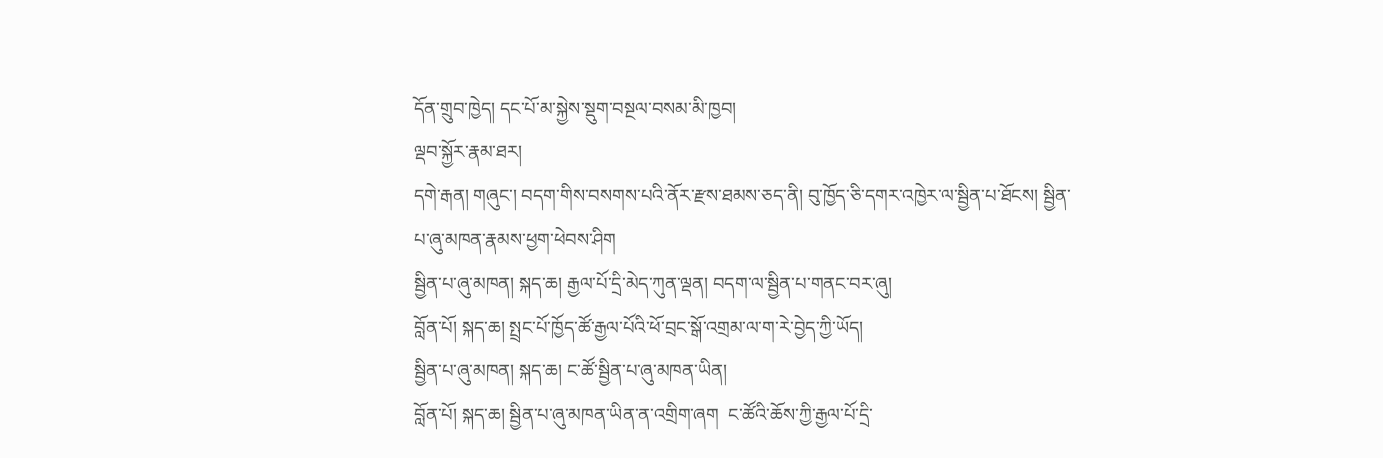དོན་གྲུབ་ཁྱེད། དང་པོ་མ་སྐྱེས་སྡུག་བསྔལ་བསམ་མི་ཁྱབ།
ལྡབ་སྐྱོར་རྣམ་ཐར།
དགེ་རྒན། གཞུང་། བདག་གིས་བསགས་པའི་ནོར་རྫས་ཐམས་ཅད་ནི། བུ་ཁྱོད་ཅི་དགར་འཁྱེར་ལ་སྦྱིན་པ་ཐོངས། སྦྱིན་པ་ཞུ་མཁན་རྣམས་ཕྱག་ཕེབས་ཤིག
སྦྱིན་པ་ཞུ་མཁན། སྐད་ཆ། རྒྱལ་པོ་དྲི་མེད་ཀུན་ལྡན། བདག་ལ་སྦྱིན་པ་གནང་བར་ཞུ།
བློན་པོ། སྐད་ཆ། སྤྲང་པོ་ཁྱོད་ཚོ་རྒྱལ་པོའི་ཕོ་བྲང་སྒོ་འགྲམ་ལ་ག་རེ་བྱེད་ཀྱི་ཡོད།
སྦྱིན་པ་ཞུ་མཁན། སྐད་ཆ། ང་ཚོ་སྦྱིན་པ་ཞུ་མཁན་ཡིན།
བློན་པོ། སྐད་ཆ། སྦྱིན་པ་ཞུ་མཁན་ཡིན་ན་འགྲིག་ཞག  ང་ཚོའི་ཆོས་ཀྱི་རྒྱལ་པོ་དྲི་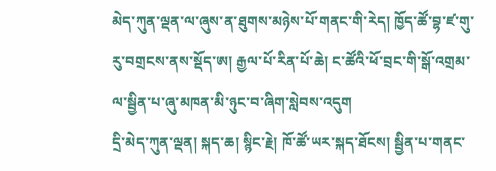མེད་ཀུན་ལྡན་ལ་ཞུས་ན་ཐུགས་མཉེས་པོ་གནང་གི་རེད། ཁྱོད་ཚོ་བྷ་ཛ་གུ་རུ་བགྲངས་ནས་སྡོད་ཨ། རྒྱལ་པོ་རིན་པོ་ཆེ། ང་ཚོའི་ཕོ་བྲང་གི་སྒོ་འགྲམ་ལ་སྦྱིན་པ་ཞུ་མཁན་མི་ཉུང་བ་ཞིག་སླེབས་འདུག
དྲི་མེད་ཀུན་ལྡན། སྐད་ཆ། སྙིང་རྗེ། ཁོ་ཚོ་ཡར་སྐད་ཐོངས། སྦྱིན་པ་གནང་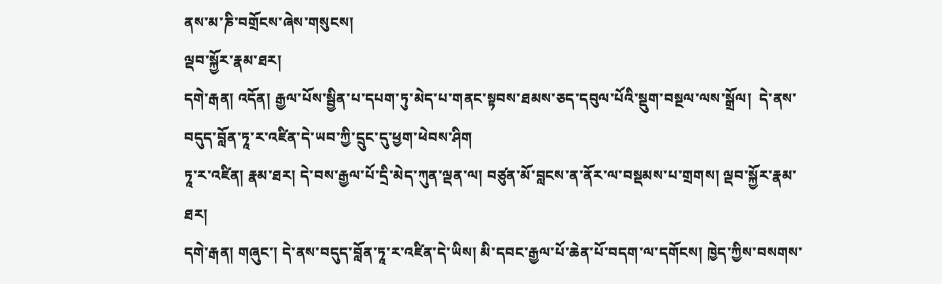ནས་མ་ཎི་བགྲོངས་ཞེས་གསུངས།
ལྡབ་སྐྱོར་རྣམ་ཐར།
དགེ་རྒན། འདོན། རྒྱལ་པོས་སྦྱིན་པ་དཔག་ཏུ་མེད་པ་གནང་སྟབས་ཐམས་ཅད་དབུལ་པོའི་སྡུག་བསྔལ་ལས་སྒྲོལ།  དེ་ནས་བདུད་བློན་ཏཱ་ར་འཛིན་དེ་ཡབ་ཀྱི་དྲུང་དུ་ཕྱག་ཕེབས་ཤིག
ཏཱ་ར་འཛིན། རྣམ་ཐར། དེ་བས་རྒྱལ་པོ་དྲི་མེད་ཀུན་ལྡན་ལ། བཙུན་མོ་བླངས་ན་ནོར་ལ་བསྡམས་པ་གྲགས། ལྡབ་སྐྱོར་རྣམ་ཐར།
དགེ་རྒན། གཞུང་། དེ་ནས་བདུད་བློན་ཏཱ་ར་འཛིན་དེ་ཡིས། མི་དབང་རྒྱལ་པོ་ཆེན་པོ་བདག་ལ་དགོངས། ཁྱེད་ཀྱིས་བསགས་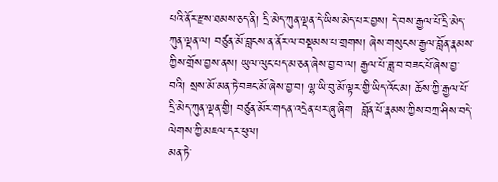པའི་ནོར་རྫས་ཐམས་ཅད་ནི། དྲི་མེད་ཀུན་ལྡན་དེ་ཡིས་མེད་པར་བྱས། དེ་བས་རྒྱལ་པོ་དྲི་མེད་ཀུན་ལྡན་ལ། བཙུན་མོ་བླངས་ན་ནོར་ལ་བསྡམས་པ་གྲགས། ཞེས་གསུངས་རྒྱལ་བློན་རྣམས་ཀྱིས་གྲོས་བྱས་ནས། ཡུལ་ལུང་པད་མ་ཅན་ཞེས་བྱ་བ་ལ། རྒྱལ་པོ་ཟླ་བ་བཟང་པོ་ཞེས་བྱ་བའི། སྲས་མོ་མན་ཏེ་བཟང་མོ་ཞེས་བྱ་བ། ལྷ་ཡི་བུ་མོ་ལྟར་གྱི་ཡིད་འོང་མ། ཆོས་ཀྱི་རྒྱལ་པོ་དྲི་མེད་ཀུན་ལྡན་གྱི། བཙུན་མོར་གདན་འདྲེན་པར་ཞུ་ཞིག  བློན་པོ་རྣམས་ཀྱིས་བཀྲ་ཤིས་བདེ་ལེགས་ཀྱི་མཇལ་དར་ཕུལ།
མན་ཏེ་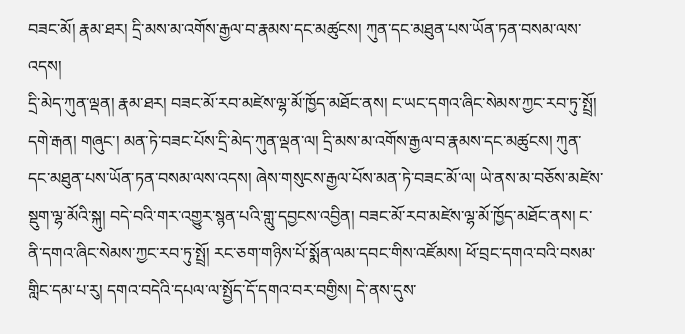བཟང་མོ། རྣམ་ཐར། དྲི་མས་མ་འགོས་རྒྱལ་བ་རྣམས་དང་མཚུངས། ཀུན་དང་མཐུན་པས་ཡོན་ཏན་བསམ་ལས་འདས།
དྲི་མེད་ཀུན་ལྡན། རྣམ་ཐར། བཟང་མོ་རབ་མཛེས་ལྷ་མོ་ཁྱོད་མཐོང་ནས། ང་ཡང་དགའ་ཞིང་སེམས་ཀྱང་རབ་ཏུ་སྤྲོ།
དགེ་རྒན། གཞུང་། མན་ཏེ་བཟང་པོས་དྲི་མེད་ཀུན་ལྡན་ལ། དྲི་མས་མ་འགོས་རྒྱལ་བ་རྣམས་དང་མཚུངས། ཀུན་དང་མཐུན་པས་ཡོན་ཏན་བསམ་ལས་འདས། ཞེས་གསུངས་རྒྱལ་པོས་མན་ཏེ་བཟང་མོ་ལ། ཡེ་ནས་མ་བཅོས་མཛེས་སྡུག་ལྷ་མོའི་སྐུ། བདེ་བའི་གར་འགྱུར་སྙན་པའི་གླུ་དབྱངས་འབྱིན། བཟང་མོ་རབ་མཛེས་ལྷ་མོ་ཁྱོད་མཐོང་ནས། ང་ནི་དགའ་ཞིང་སེམས་ཀྱང་རབ་ཏུ་སྤྲོ། རང་ཅག་གཉིས་པོ་སྨོན་ལམ་དབང་གིས་འཛོམས། ཕོ་བྲང་དགའ་བའི་བསམ་གླིང་དམ་པ་རུ། དགའ་བདེའི་དཔལ་ལ་སྤྱོད་དོ་དགའ་བར་བགྱིས། དེ་ནས་དུས་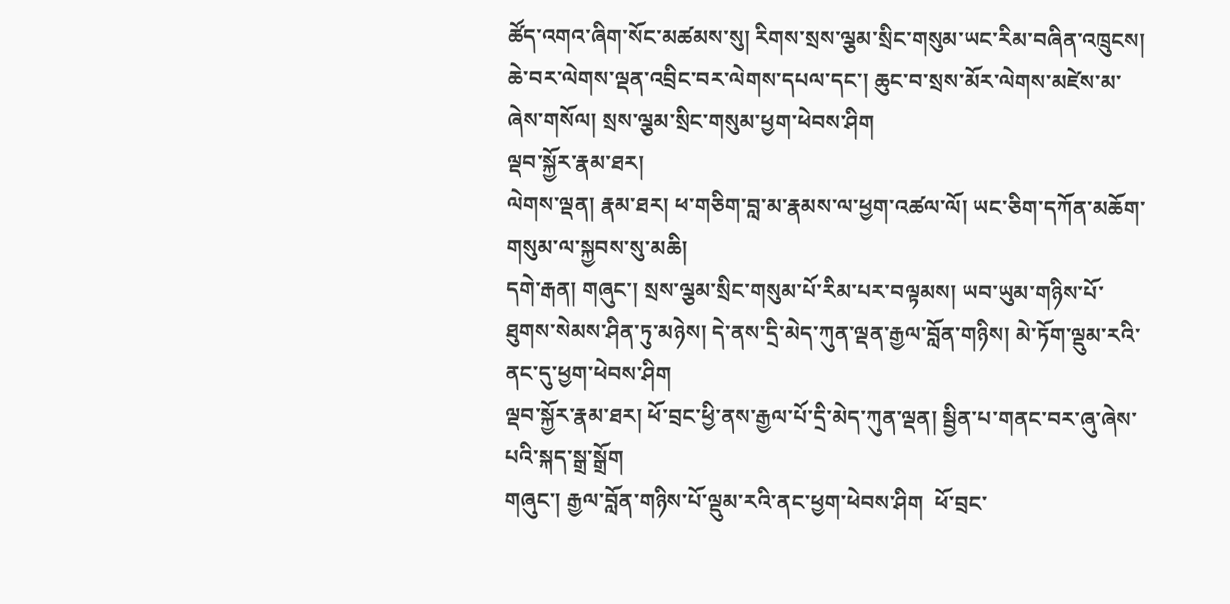ཚོད་འགའ་ཞིག་སོང་མཚམས་སུ། རིགས་སྲས་ལྕམ་སྲིང་གསུམ་ཡང་རིམ་བཞིན་འཁྲུངས། ཆེ་བར་ལེགས་ལྡན་འབྲིང་བར་ལེགས་དཔལ་དང་། ཆུང་བ་སྲས་མོར་ལེགས་མཛེས་མ་ཞེས་གསོལ། སྲས་ལྕམ་སྲིང་གསུམ་ཕྱག་ཕེབས་ཤིག
ལྡབ་སྐྱོར་རྣམ་ཐར།
ལེགས་ལྡན། རྣམ་ཐར། ཕ་གཅིག་བླ་མ་རྣམས་ལ་ཕྱག་འཚལ་ལོ། ཡང་ཅིག་དཀོན་མཆོག་གསུམ་ལ་སྐྱབས་སུ་མཆི།
དགེ་རྒན། གཞུང་། སྲས་ལྕམ་སྲིང་གསུམ་པོ་རིམ་པར་བལྟམས། ཡབ་ཡུམ་གཉིས་པོ་ཐུགས་སེམས་ཤིན་ཏུ་མཉེས། དེ་ནས་དྲི་མེད་ཀུན་ལྡན་རྒྱལ་བློན་གཉིས། མེ་ཏོག་ལྡུམ་རའི་ནང་དུ་ཕྱག་ཕེབས་ཤིག
ལྡབ་སྐྱོར་རྣམ་ཐར། ཕོ་བྲང་ཕྱི་ནས་རྒྱལ་པོ་དྲི་མེད་ཀུན་ལྡན། སྦྱིན་པ་གནང་བར་ཞུ་ཞེས་པའི་སྐད་སྒྲ་སྒྲོག
གཞུང་། རྒྱལ་བློན་གཉིས་པོ་ལྡུམ་རའི་ནང་ཕྱག་ཕེབས་ཤིག  ཕོ་བྲང་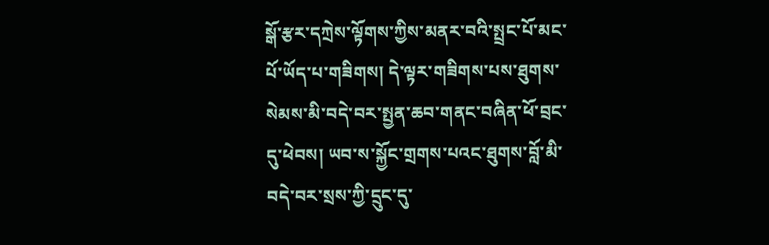སྒོ་རྩར་དཀྲེས་ལྟོགས་ཀྱིས་མནར་བའི་སྤྲང་པོ་མང་པོ་ཡོད་པ་གཟིགས། དེ་ལྟར་གཟིགས་པས་ཐུགས་སེམས་མི་བདེ་བར་སྤྱན་ཆབ་གནང་བཞིན་ཕོ་བྲང་དུ་ཕེབས། ཡབ་ས་སྐྱོང་གྲགས་པའང་ཐུགས་བློ་མི་བདེ་བར་སྲས་ཀྱི་དྲུང་དུ་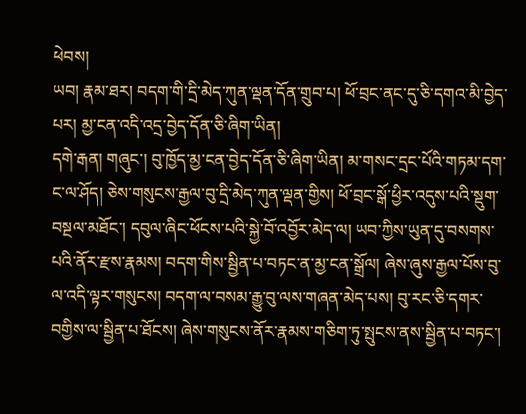ཕེབས།
ཡབ། རྣམ་ཐར། བདག་གི་དྲི་མེད་ཀུན་ལྡན་དོན་གྲུབ་པ། ཕོ་བྲང་ནང་དུ་ཅི་དགའ་མི་བྱེད་པར། མྱ་ངན་འདི་འདྲ་བྱེད་དོན་ཅི་ཞིག་ཡིན།
དགེ་རྒན། གཞུང་། བུ་ཁྱོད་མྱ་ངན་བྱེད་དོན་ཅི་ཞིག་ཡིན། མ་གསང་དྲང་པོའི་གཏམ་དག་ང་ལ་ཤོད། ཅེས་གསུངས་རྒྱལ་བུ་དྲི་མེད་ཀུན་ལྡན་གྱིས། ཕོ་བྲང་སྒོ་ཕྱིར་འདུས་པའི་སྡུག་བསྔལ་མཐོང་། དབུལ་ཞིང་ཕོངས་པའི་སྐྱེ་བོ་འབྱོར་མེད་ལ། ཡབ་ཀྱིས་ཡུན་དུ་བསགས་པའི་ནོར་རྫས་རྣམས། བདག་གིས་སྦྱིན་པ་བཏང་ན་མྱ་ངན་སྒྲོལ། ཞེས་ཞུས་རྒྱལ་པོས་བུ་ལ་འདི་ལྟར་གསུངས། བདག་ལ་བསམ་རྒྱུ་བུ་ལས་གཞན་མེད་པས། བུ་རང་ཅི་དགར་བགྱིས་ལ་སྦྱིན་པ་ཐོངས། ཞེས་གསུངས་ནོར་རྣམས་གཅིག་ཏུ་སྤུངས་ནས་སྦྱིན་པ་བཏང་།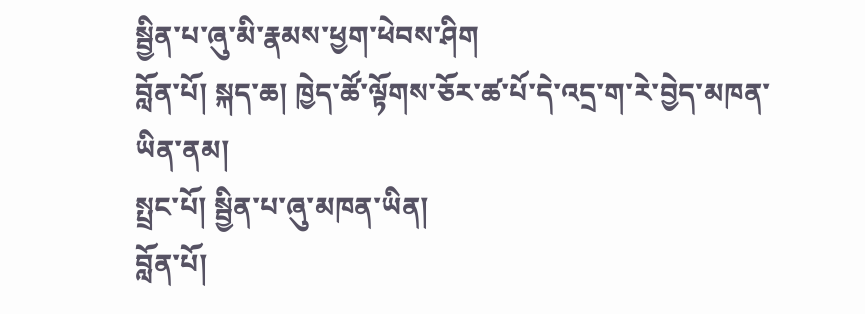སྦྱིན་པ་ཞུ་མི་རྣམས་ཕྱག་ཕེབས་ཤིག
བློན་པོ། སྐད་ཆ། ཁྱེད་ཚོ་ལྟོགས་ཅོར་ཚ་པོ་དེ་འདྲ་ག་རེ་བྱེད་མཁན་ཡིན་ནམ།
སྤྲང་པོ། སྦྱིན་པ་ཞུ་མཁན་ཡིན།
བློན་པོ།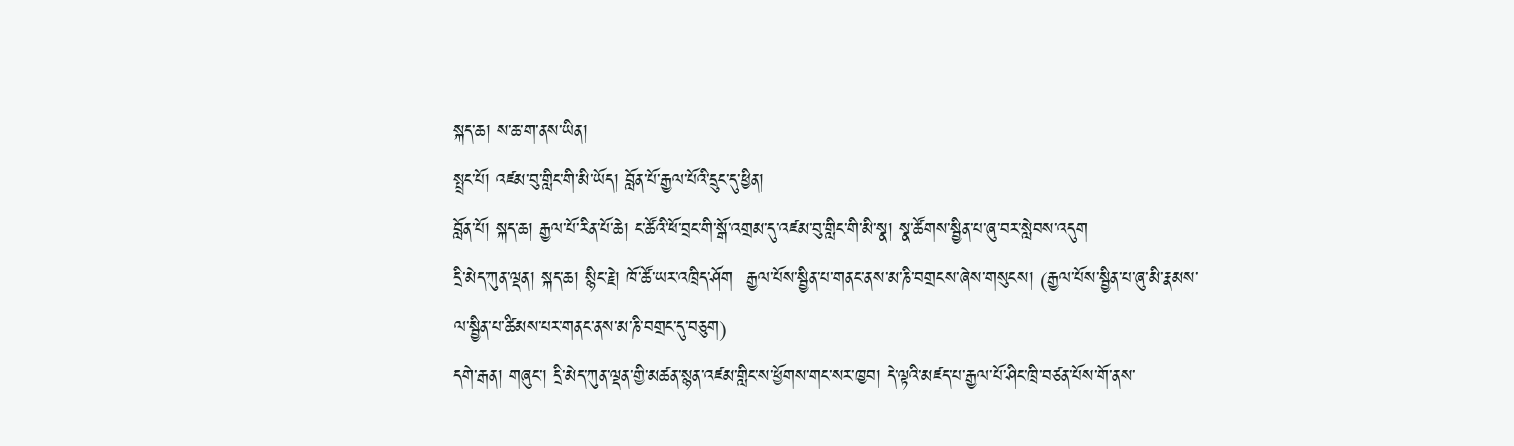སྐད་ཆ། ས་ཆ་ག་ནས་ཡིན།
སྤྲང་པོ། འཛམ་བུ་གླིང་གི་མི་ཡོད། བློན་པོ་རྒྱལ་པོའི་དྲུང་དུ་ཕྱིན།
བློན་པོ། སྐད་ཆ། རྒྱལ་པོ་རིན་པོ་ཆེ། ང་ཚོའི་ཕོ་བྲང་གི་སྒོ་འགྲམ་དུ་འཛམ་བུ་གླིང་གི་མི་སྣ། སྣ་ཚོགས་སྦྱིན་པ་ཞུ་བར་སླེབས་འདུག
དྲི་མེད་ཀུན་ལྡན། སྐད་ཆ། སྙིང་རྗེ། ཁོ་ཚོ་ཡར་འཁྲིད་ཤོག  རྒྱལ་པོས་སྦྱིན་པ་གནང་ནས་མ་ཎི་བགྲངས་ཞེས་གསུངས། (རྒྱལ་པོས་སྦྱིན་པ་ཞུ་མི་རྣམས་ལ་སྦྱིན་པ་ཚིམས་པར་གནང་ནས་མ་ཎི་བགྲང་དུ་བཅུག)
དགེ་རྒན། གཞུང་། དྲི་མེད་ཀུན་ལྡན་གྱི་མཚན་སྙན་འཛམ་གླིང་ས་ཕྱོགས་གང་སར་ཁྱབ། དེ་ལྟའི་མཛད་པ་རྒྱལ་པོ་ཤིང་ཁྲི་བཙན་པོས་གོ་ནས་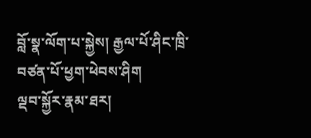བློ་སྣ་ལོག་པ་སྐྱེས། རྒྱལ་པོ་ཤིང་ཁྲི་བཙན་པོ་ཕྱག་ཕེབས་ཤིག
ལྡབ་སྐྱོར་རྣམ་ཐར།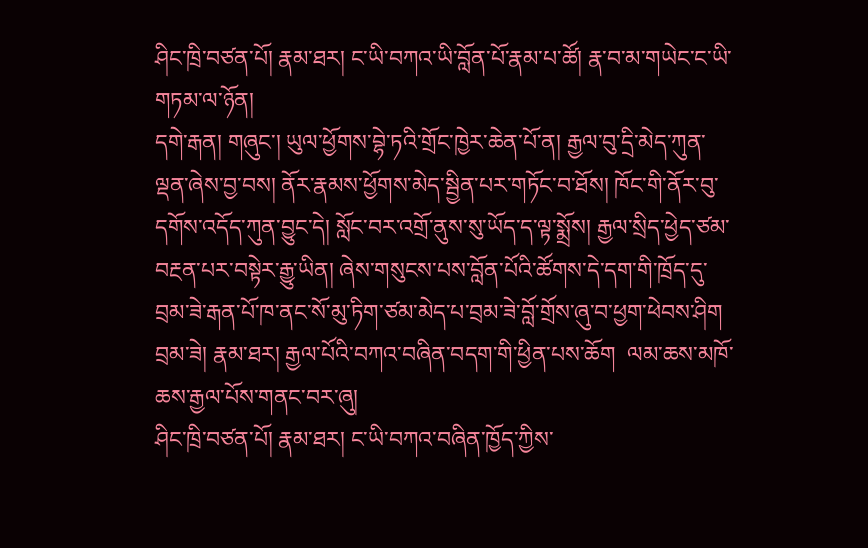ཤིང་ཁྲི་བཙན་པོ། རྣམ་ཐར། ང་ཡི་བཀའ་ཡི་བློན་པོ་རྣམ་པ་ཚོ། རྣ་བ་མ་གཡེང་ང་ཡི་གཏམ་ལ་ཉོན།
དགེ་རྒན། གཞུང་། ཡུལ་ཕྱོགས་བྷེ་ཏའི་གྲོང་ཁྱེར་ཆེན་པོ་ན། རྒྱལ་བུ་དྲི་མེད་ཀུན་ལྡན་ཞེས་བྱ་བས། ནོར་རྣམས་ཕྱོགས་མེད་སྦྱིན་པར་གཏོང་བ་ཐོས། ཁོང་གི་ནོར་བུ་དགོས་འདོད་ཀུན་བྱུང་དེ། སློང་བར་འགྲོ་ནུས་སུ་ཡོད་ད་ལྟ་སྨྲོས། རྒྱལ་སྲིད་ཕྱེད་ཙམ་བརྔན་པར་བསྟེར་རྒྱུ་ཡིན། ཞེས་གསུངས་པས་བློན་པོའི་ཚོགས་དེ་དག་གི་ཁྲོད་དུ་བྲམ་ཟེ་རྒན་པོ་ཁ་ནང་སོ་མུ་ཏིག་ཙམ་མེད་པ་བྲམ་ཟེ་བློ་གྲོས་ཞུ་བ་ཕྱག་ཕེབས་ཤིག
བྲམ་ཟེ། རྣམ་ཐར། རྒྱལ་པོའི་བཀའ་བཞིན་བདག་གི་ཕྱིན་པས་ཆོག  ལམ་ཆས་མཁོ་ཆས་རྒྱལ་པོས་གནང་བར་ཞུ།
ཤིང་ཁྲི་བཙན་པོ། རྣམ་ཐར། ང་ཡི་བཀའ་བཞིན་ཁྱོད་ཀྱིས་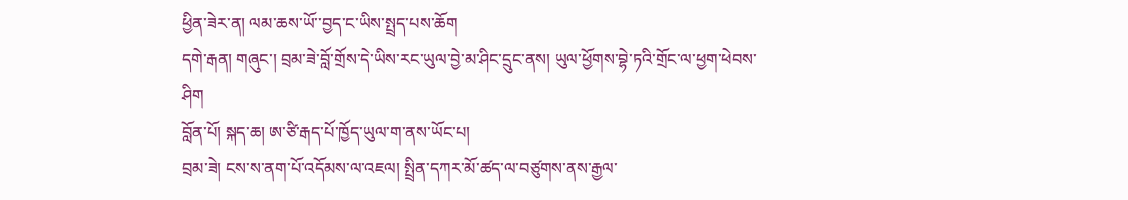ཕྱིན་ཟེར་ན། ལམ་ཆས་ཡོ་་བྱད་ང་ཡིས་སྤྲད་པས་ཆོག
དགེ་རྒན། གཞུང་། བྲམ་ཟེ་བློ་གྲོས་དེ་ཡིས་རང་ཡུལ་བྱེ་མ་ཤིང་དྲུང་ནས། ཡུལ་ཕྱོགས་བྷེ་ཏའི་གྲོང་ལ་ཕྱག་ཕེབས་ཤིག
བློན་པོ། སྐད་ཆ། ཨ་ཙི་རྒད་པོ་ཁྱོད་ཡུལ་ག་ནས་ཡོང་པ།
བྲམ་ཟེ། ངས་ས་ནག་པོ་འདོམས་ལ་འཇལ། སྤྲིན་དཀར་མོ་ཚད་ལ་བཙུགས་ནས་རྒྱལ་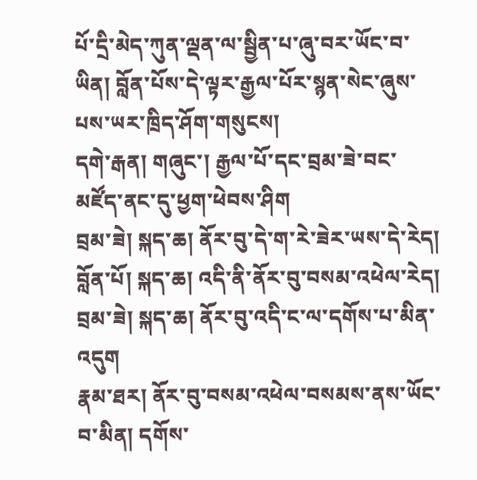པོ་དྲི་མེད་ཀུན་ལྡན་ལ་སྦྱིན་པ་ཞུ་བར་ཡོང་བ་ཡིན། བློན་པོས་དེ་ལྟར་རྒྱལ་པོར་སྙན་སེང་ཞུས་པས་ཡར་ཁྲིད་ཤོག་གསུངས།
དགེ་རྒན། གཞུང་། རྒྱལ་པོ་དང་བྲམ་ཟེ་བང་མཛོད་ནང་དུ་ཕྱག་ཕེབས་ཤིག
བྲམ་ཟེ། སྐད་ཆ། ནོར་བུ་དེ་ག་རེ་ཟེར་ཡས་དེ་རེད།
བློན་པོ། སྐད་ཆ། འདི་ནི་ནོར་བུ་བསམ་འཕེལ་རེད།
བྲམ་ཟེ། སྐད་ཆ། ནོར་བུ་འདི་ང་ལ་དགོས་པ་མིན་འདུག
རྣམ་ཐར། ནོར་བུ་བསམ་འཕེལ་བསམས་ནས་ཡོང་བ་མིན། དགོས་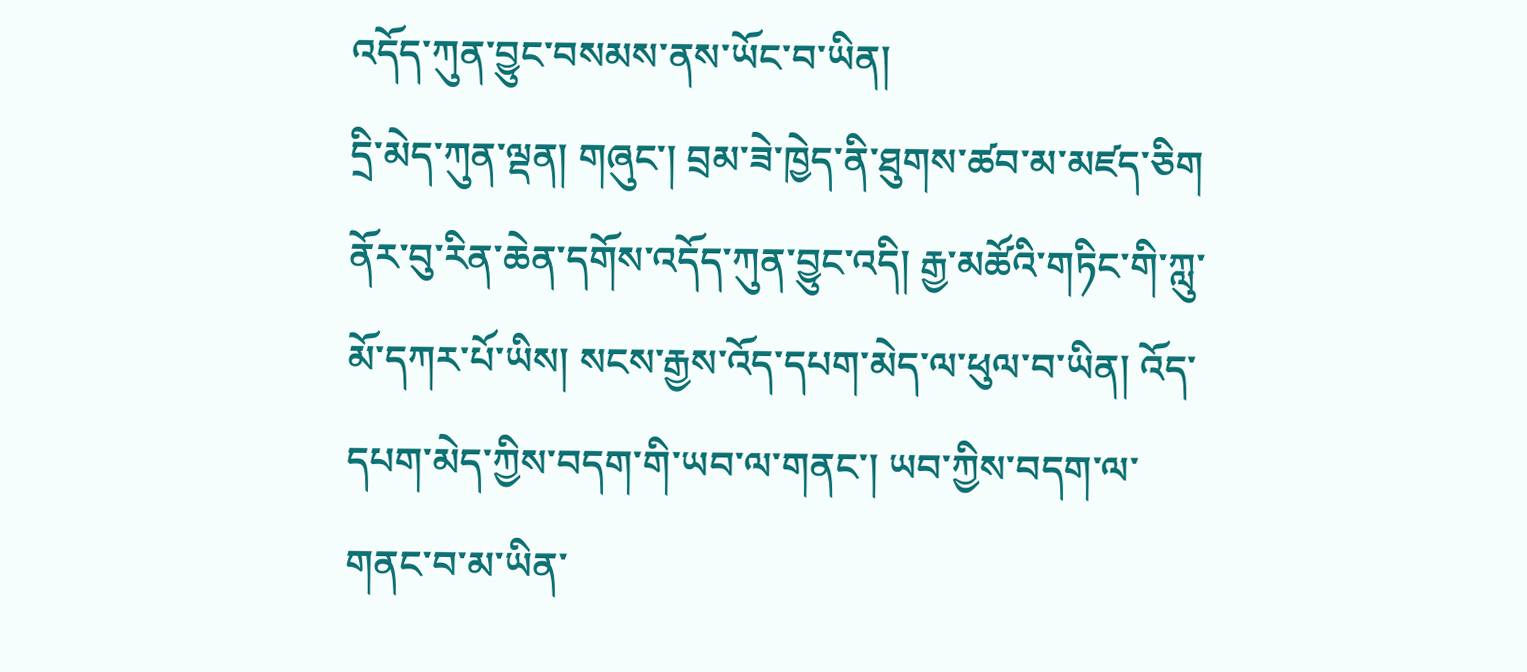འདོད་ཀུན་བྱུང་བསམས་ནས་ཡོང་བ་ཡིན།
དྲི་མེད་ཀུན་ལྡན། གཞུང་། བྲམ་ཟེ་ཁྱེད་ནི་ཐུགས་ཚབ་མ་མཛད་ཅིག  ནོར་བུ་རིན་ཆེན་དགོས་འདོད་ཀུན་བྱུང་འདི། རྒྱ་མཚོའི་གཏིང་གི་ཀླུ་མོ་དཀར་པོ་ཡིས། སངས་རྒྱས་འོད་དཔག་མེད་ལ་ཕུལ་བ་ཡིན། འོད་དཔག་མེད་ཀྱིས་བདག་གི་ཡབ་ལ་གནང་། ཡབ་ཀྱིས་བདག་ལ་གནང་བ་མ་ཡིན་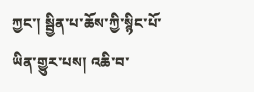ཀྱང་། སྦྱིན་པ་ཆོས་ཀྱི་སྙིང་པོ་ཡིན་གྱུར་པས། འཆི་བ་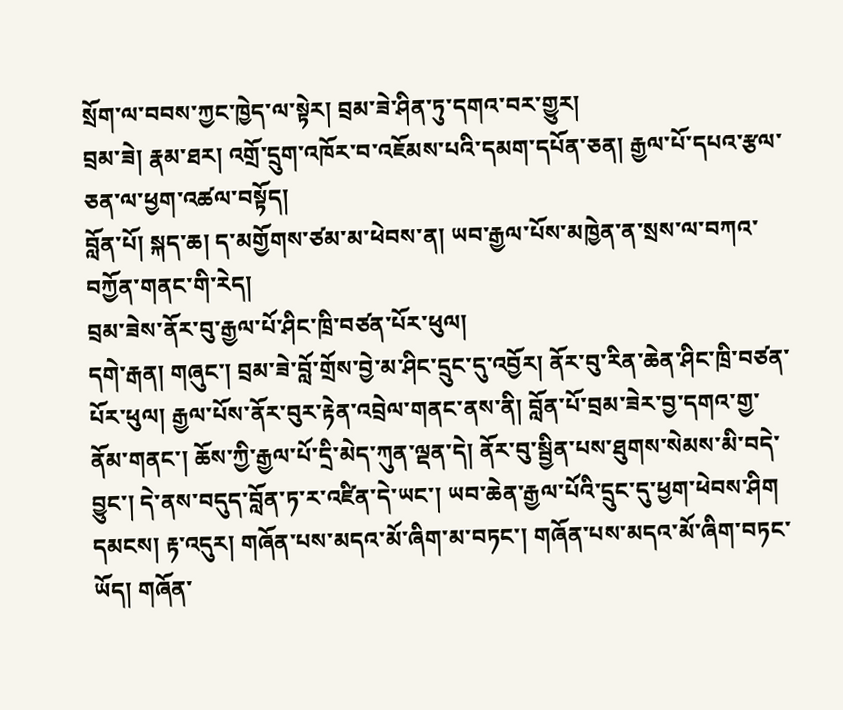སྲོག་ལ་བབས་ཀྱང་ཁྱེད་ལ་སྟེར། བྲམ་ཟེ་ཤིན་ཏུ་དགའ་བར་གྱུར།
བྲམ་ཟེ། རྣམ་ཐར། འགྲོ་དྲུག་འཁོར་བ་འཇོམས་པའི་དམག་དཔོན་ཅན། རྒྱལ་པོ་དཔའ་རྩལ་ཅན་ལ་ཕྱག་འཚལ་བསྟོད།
བློན་པོ། སྐད་ཆ། ད་མགྱོགས་ཙམ་མ་ཕེབས་ན། ཡབ་རྒྱལ་པོས་མཁྱེན་ན་སྲས་ལ་བཀའ་བཀྱོན་གནང་གི་རེད།
བྲམ་ཟེས་ནོར་བུ་རྒྱལ་པོ་ཤིང་ཁྲི་བཙན་པོར་ཕུལ།
དགེ་རྒན། གཞུང་། བྲམ་ཟེ་བློ་གྲོས་བྱེ་མ་ཤིང་དྲུང་དུ་འབྱོར། ནོར་བུ་རིན་ཆེན་ཤིང་ཁྲི་བཙན་པོར་ཕུལ། རྒྱལ་པོས་ནོར་བུར་རྟེན་འབྲེལ་གནང་ནས་ནི། བློན་པོ་བྲམ་ཟེར་བྱ་དགའ་གྱ་ནོམ་གནང་། ཆོས་ཀྱི་རྒྱལ་པོ་དྲི་མེད་ཀུན་ལྡན་དེ། ནོར་བུ་སྦྱིན་པས་ཐུགས་སེམས་མི་བདེ་བྱུང་། དེ་ནས་བདུད་བློན་ཏ་ར་འཛིན་དེ་ཡང་། ཡབ་ཆེན་རྒྱལ་པོའི་དྲུང་དུ་ཕྱག་ཕེབས་ཤིག
དམངས། རྟ་འདུར། གཞོན་པས་མདའ་མོ་ཞིག་མ་བཏང་། གཞོན་པས་མདའ་མོ་ཞིག་བཏང་ཡོད། གཞོན་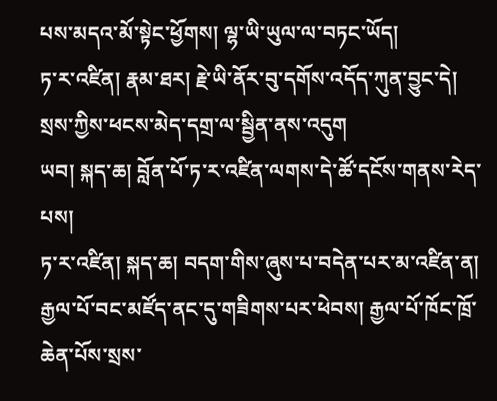པས་མདའ་མོ་སྟེང་ཕྱོགས། ལྷ་ཡི་ཡུལ་ལ་བཏང་ཡོད།
ཏ་ར་འཛིན། རྣམ་ཐར། རྗེ་ཡི་ནོར་བུ་དགོས་འདོད་ཀུན་བྱུང་དེ། སྲས་ཀྱིས་ཕངས་མེད་དགྲ་ལ་སྦྱིན་ནས་འདུག
ཡབ། སྐད་ཆ། བློན་པོ་ཏ་ར་འཛིན་ལགས་དེ་ཚོ་དངོས་གནས་རེད་པས།
ཏ་ར་འཛིན། སྐད་ཆ། བདག་གིས་ཞུས་པ་བདེན་པར་མ་འཛིན་ན། རྒྱལ་པོ་བང་མཛོད་ནང་དུ་གཟིགས་པར་ཕེབས། རྒྱལ་པོ་ཁོང་ཁྲོ་ཆེན་པོས་སྲས་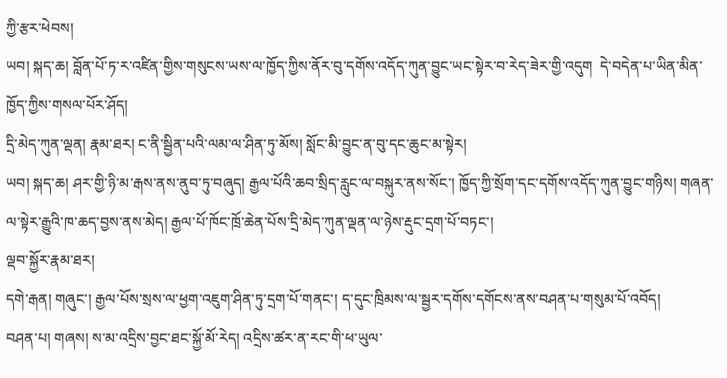ཀྱི་རྩར་ཕེབས།
ཡབ། སྐད་ཆ། བློན་པོ་ཏ་ར་འཛིན་གྱིས་གསུངས་ཡས་ལ་ཁྱོད་ཀྱིས་ནོར་བུ་དགོས་འདོད་ཀུན་བྱུང་ཡང་སྟེར་བ་རེད་ཟེར་གྱི་འདུག  དེ་བདེན་པ་ཡིན་མིན་ཁྱོད་ཀྱིས་གསལ་པོར་ཤོད།
དྲི་མེད་ཀུན་ལྡན། རྣམ་ཐར། ང་ནི་སྦྱིན་པའི་ལམ་ལ་ཤིན་ཏུ་མོས། སློང་མི་བྱུང་ན་བུ་དང་ཆུང་མ་སྟེར།
ཡབ། སྐད་ཆ། ཤར་གྱི་ཉི་མ་རྒས་ནས་ནུབ་ཏུ་བཞུད། རྒྱལ་པོའི་ཆབ་སྲིད་རླུང་ལ་བསྐུར་ནས་སོང་། ཁྱོད་ཀྱི་སྲོག་དང་དགོས་འདོད་ཀུན་བྱུང་གཉིས། གཞན་ལ་སྟེར་རྒྱུའི་ཁ་ཆད་བྱས་ནས་མེད། རྒྱལ་པོ་ཁོང་ཁྲོ་ཆེན་པོས་དྲི་མེད་ཀུན་ལྡན་ལ་ཉེས་རྡུང་དྲག་པོ་བཏང་།
ལྡབ་སྐྱོར་རྣམ་ཐར།
དགེ་རྒན། གཞུང་། རྒྱལ་པོས་སྲས་ལ་ཕྱག་འཇུག་ཤིན་ཏུ་དྲག་པོ་གནང་། ད་དུང་ཁྲིམས་ལ་སྦྱར་དགོས་དགོངས་ནས་བཤན་པ་གསུམ་པོ་འབོད།
བཤན་པ། གཞས། ས་མ་འདྲིས་བྱང་ཐང་སྐྱོ་མོ་རེད། འདྲིས་ཚར་ན་རང་གི་ཕ་ཡུལ་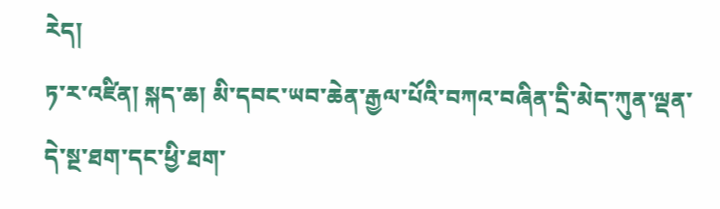རེད།
ཏ་ར་འཛིན། སྐད་ཆ། མི་དབང་ཡབ་ཆེན་རྒྱལ་པོའི་བཀའ་བཞིན་དྲི་མེད་ཀུན་ལྡན་དེ་སྔ་ཐག་དང་ཕྱི་ཐག་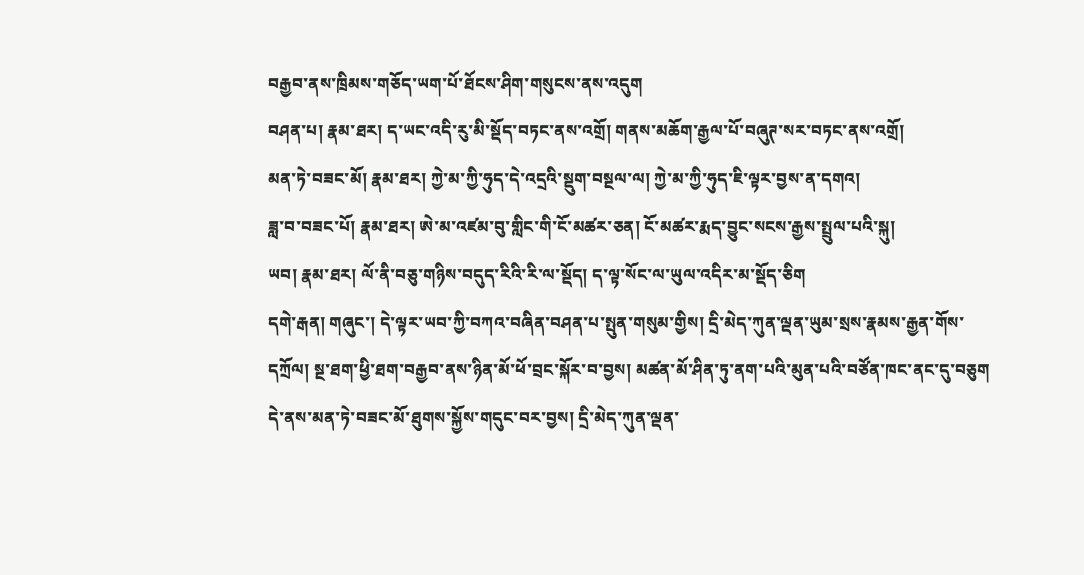བརྒྱབ་ནས་ཁྲིམས་གཅོད་ཡག་པོ་ཐོངས་ཤིག་གསུངས་ནས་འདུག
བཤན་པ། རྣམ་ཐར། ད་ཡང་འདི་རུ་མི་སྡོད་བཏང་ནས་འགྲོ། གནས་མཆོག་རྒྱལ་པོ་བཞུཊ་སར་བཏང་ནས་འགྲོ།
མན་ཏེ་བཟང་མོ། རྣམ་ཐར། ཀྱེ་མ་ཀྱི་ཧུད་དེ་འདྲའི་སྡུག་བསྔལ་ལ། ཀྱེ་མ་ཀྱི་ཧུད་ཇི་ལྟར་བྱས་ན་དགའ།
ཟླ་བ་བཟང་པོ། རྣམ་ཐར། ཨེ་མ་འཛམ་བུ་གླིང་གི་ངོ་མཚར་ཅན། ངོ་མཚར་རྨད་བྱུང་སངས་རྒྱས་སྤྲུལ་པའི་སྐུ།
ཡབ། རྣམ་ཐར། ལོ་ནི་བཅུ་གཉིས་བདུད་རིའི་རི་ལ་སྡོད། ད་ལྟ་སོང་ལ་ཡུལ་འདིར་མ་སྡོད་ཅིག
དགེ་རྒན། གཞུང་། དེ་ལྟར་ཡབ་ཀྱི་བཀའ་བཞིན་བཤན་པ་སྤུན་གསུམ་གྱིས། དྲི་མེད་ཀུན་ལྡན་ཡུམ་སྲས་རྣམས་རྒྱན་གོས་དཀྲོལ། སྔ་ཐག་ཕྱི་ཐག་བརྒྱབ་ནས་ཉིན་མོ་ཕོ་བྲང་སྐོར་བ་བྱས། མཚན་མོ་ཤིན་ཏུ་ནག་པའི་མུན་པའི་བཙོན་ཁང་ནང་དུ་བཅུག  དེ་ནས་མན་ཏེ་བཟང་མོ་ཐུགས་སྐྱོས་གདུང་བར་བྱས། དྲི་མེད་ཀུན་ལྡན་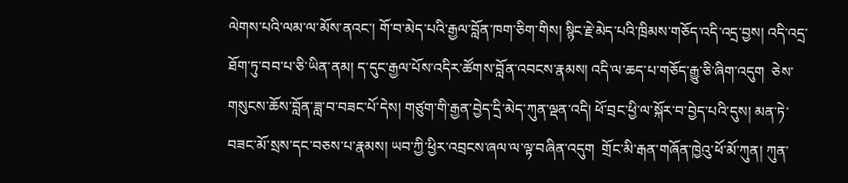ལེགས་པའི་ལམ་ལ་མོས་ནའང་། གོ་བ་མེད་པའི་རྒྱལ་བློན་ཁག་ཅིག་གིས། སྙིང་རྗེ་མེད་པའི་ཁྲིམས་གཅོད་འདི་འདྲ་བྱས། འདི་འདྲ་ཐོག་ཏུ་བབ་པ་ཅི་ཡིན་ནམ། ད་དུང་རྒྱལ་པོས་འདིར་ཚོགས་བློན་འབངས་རྣམས། འདི་ལ་ཆད་པ་གཅོད་རྒྱུ་ཅི་ཞིག་འདུག  ཅེས་གསུངས་ཆོས་བློན་ཟླ་བ་བཟང་པོ་དེས། གཙུག་གི་རྒྱན་བྱེད་དྲི་མེད་ཀུན་ལྡན་འདི། ཕོ་བྲང་ཕྱི་ལ་སྐོར་བ་བྱེད་པའི་དུས། མན་ཏེ་བཟང་མོ་སྲས་དང་བཅས་པ་རྣམས། ཡབ་ཀྱི་ཕྱིར་འབྲངས་ཞལ་ལ་ལྟ་བཞིན་འདུག  གྲོང་མི་རྒན་གཞོན་ཁྱེའུ་ཕོ་མོ་ཀུན། ཀུན་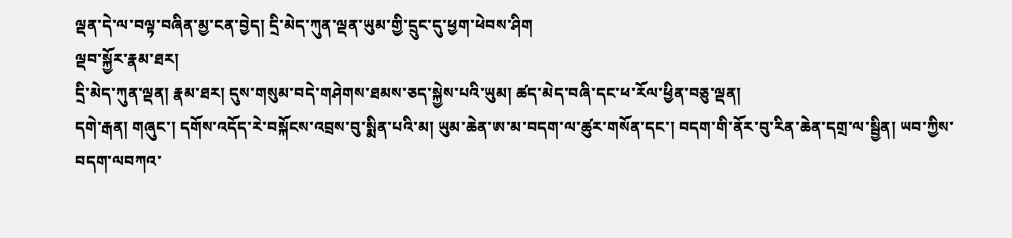ལྡན་དེ་ལ་བལྟ་བཞིན་མྱ་ངན་བྱེད། དྲི་མེད་ཀུན་ལྡན་ཡུམ་གྱི་དྲུང་དུ་ཕྱག་ཕེབས་ཤིག
ལྡབ་སྐྱོར་རྣམ་ཐར།
དྲི་མེད་ཀུན་ལྡན། རྣམ་ཐར། དུས་གསུམ་བདེ་གཤེགས་ཐམས་ཅད་སྐྱེས་པའི་ཡུམ། ཚད་མེད་བཞི་དང་ཕ་རོལ་ཕྱིན་བཅུ་ལྡན།
དགེ་རྒན། གཞུང་། དགོས་འདོད་རེ་བསྐོངས་འབྲས་བུ་སྨིན་པའི་མ། ཡུམ་ཆེན་ཨ་མ་བདག་ལ་ཚུར་གསོན་དང་། བདག་གི་ནོར་བུ་རིན་ཆེན་དགྲ་ལ་སྦྱིན། ཡབ་ཀྱིས་བདག་ལབཀའ་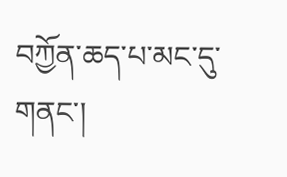བཀྱོན་ཆད་པ་མང་དུ་གནང་།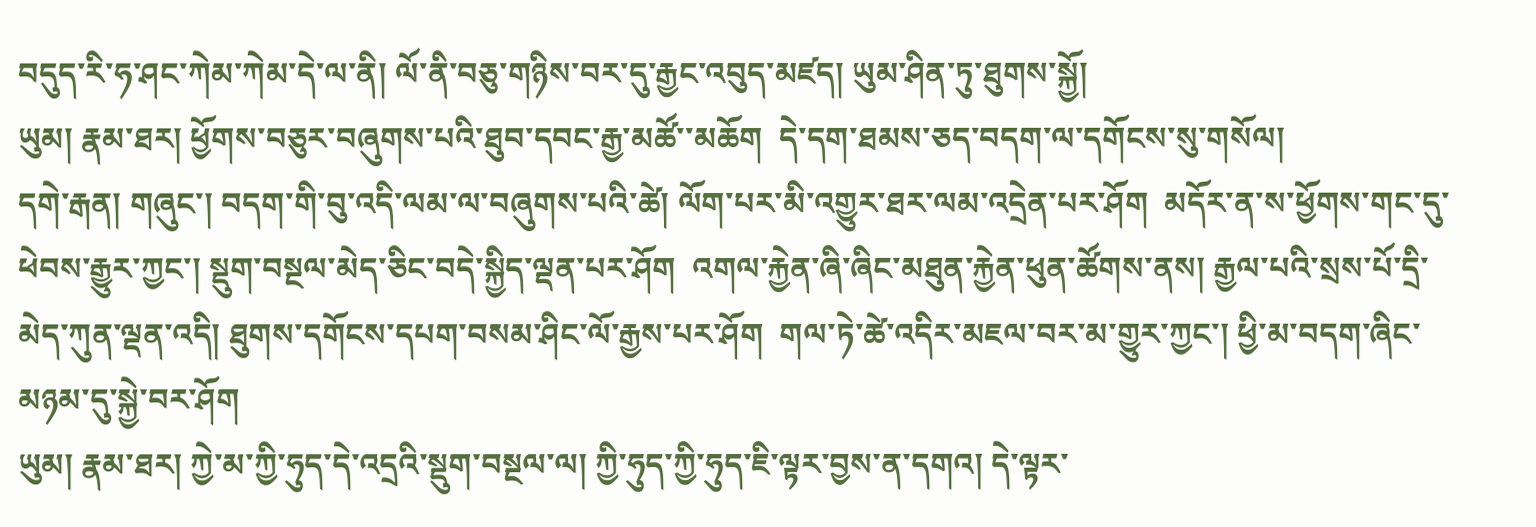བདུད་རི་ཧ་ཤང་ཀེམ་ཀེམ་དེ་ལ་ནི། ལོ་ནི་བཅུ་གཉིས་བར་དུ་རྒྱང་འབུད་མཛད། ཡུམ་ཤིན་ཏུ་ཐུགས་སྐྱོ།
ཡུམ། རྣམ་ཐར། ཕྱོགས་བཅུར་བཞུགས་པའི་ཐུབ་དབང་རྒྱ་མཚོ་་མཆོག  དེ་དག་ཐམས་ཅད་བདག་ལ་དགོངས་སུ་གསོལ།
དགེ་རྒན། གཞུང་། བདག་གི་བུ་འདི་ལམ་ལ་བཞུགས་པའི་ཚེ། ལོག་པར་མི་འགྱུར་ཐར་ལམ་འདྲེན་པར་ཤོག  མདོར་ན་ས་ཕྱོགས་གང་དུ་ཕེབས་རྒྱུར་ཀྱང་། སྡུག་བསྔལ་མེད་ཅིང་བདེ་སྐྱིད་ལྡན་པར་ཤོག  འགལ་རྐྱེན་ཞི་ཞིང་མཐུན་རྐྱེན་ཕུན་ཚོགས་ནས། རྒྱལ་པའི་སྲས་པོ་དྲི་མེད་ཀུན་ལྡན་འདི། ཐུགས་དགོངས་དཔག་བསམ་ཤིང་ལོ་རྒྱས་པར་ཤོག  གལ་ཏེ་ཚེ་འདིར་མཇལ་བར་མ་གྱུར་ཀྱང་། ཕྱི་མ་བདག་ཞིང་མཉམ་དུ་སྐྱེ་བར་ཤོག
ཡུམ། རྣམ་ཐར། ཀྱེ་མ་ཀྱི་ཧུད་དེ་འདྲའི་སྡུག་བསྔལ་ལ། ཀྱི་ཧུད་ཀྱི་ཧུད་ཇི་ལྟར་བྱས་ན་དགའ། དེ་ལྟར་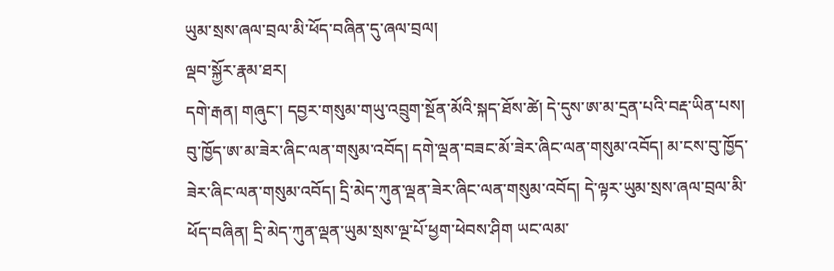ཡུམ་སྲས་ཞལ་བྲལ་མི་ཕོད་བཞིན་དུ་ཞལ་བྲལ།
ལྡབ་སྐྱོར་རྣམ་ཐར།
དགེ་རྒན། གཞུང་། དབྱར་གསུམ་གཡུ་འབྲུག་སྔོན་མོའི་སྐད་ཐོས་ཚེ། དེ་དུས་ཨ་མ་དྲན་པའི་བརྡ་ཡིན་པས། བུ་ཁྱོད་ཨ་མ་ཟེར་ཞིང་ལན་གསུམ་འབོད། དགེ་ལྡན་བཟང་མོ་ཟེར་ཞིང་ལན་གསུམ་འབོད། མ་ངས་བུ་ཁྱོད་ཟེར་ཞིང་ལན་གསུམ་འབོད། དྲི་མེད་ཀུན་ལྡན་ཟེར་ཞིང་ལན་གསུམ་འབོད། དེ་ལྟར་ཡུམ་སྲས་ཞལ་བྲལ་མི་ཕོད་བཞིན། དྲི་མེད་ཀུན་ལྡན་ཡུམ་སྲས་ལྔ་པོ་ཕྱག་ཕེབས་ཤིག ཡང་ལམ་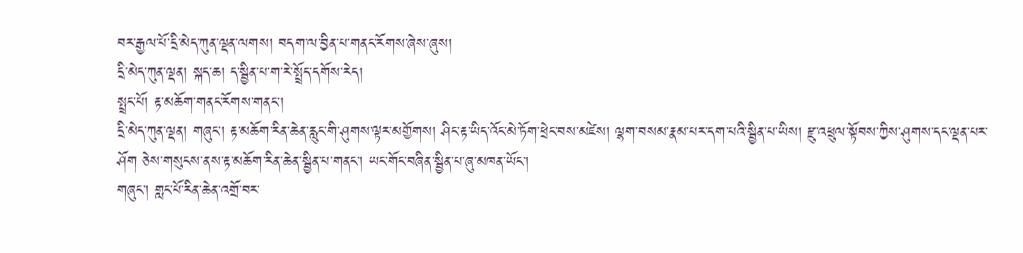བར་རྒྱལ་པོ་དྲི་མེད་ཀུན་ལྡན་ལགས། བདག་ལ་བྱིན་པ་གནང་རོགས་ཞེས་ཞུས།
དྲི་མེད་ཀུན་ལྡན། སྐད་ཆ། ད་སྦྱིན་པ་ག་རེ་སྤྲོད་དགོས་རེད།
སྤྲང་པོ། རྟ་མཆོག་གནང་རོགས་གནང་།
དྲི་མེད་ཀུན་ལྡན། གཞུང་། རྟ་མཆོག་རིན་ཆེན་རླུང་གི་ཤུགས་ལྟར་མགྱོགས། ཤིང་རྟ་ཡིད་འོང་མེ་ཏོག་ཕྲེང་བས་མཛེས། ལྷག་བསམ་རྣམ་པར་དག་པའི་སྦྱིན་པ་ཡིས། རྫུ་འཕྲུལ་སྟོབས་ཀྱིས་ཤུགས་དང་ལྡན་པར་ཤོག ཅེས་གསུངས་ནས་རྟ་མཆོག་རིན་ཆེན་སྦྱིན་པ་གནང་། ཡང་གོང་བཞིན་སྦྱིན་པ་ཞུ་མཁན་ཡོང་།
གཞུང་། གླང་པོ་རིན་ཆེན་འགྲོ་བར་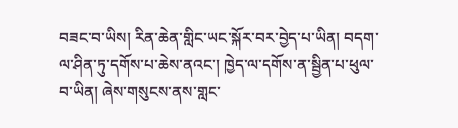བཟང་བ་ཡིས། རིན་ཆེན་གླིང་ཡང་སྐོར་བར་བྱེད་པ་ཡིན། བདག་ལ་ཤིན་ཏུ་དགོས་པ་ཆེས་ནའང་། ཁྱེད་ལ་དགོས་ན་སྦྱིན་པ་ཕུལ་བ་ཡིན། ཞེས་གསུངས་ནས་གླང་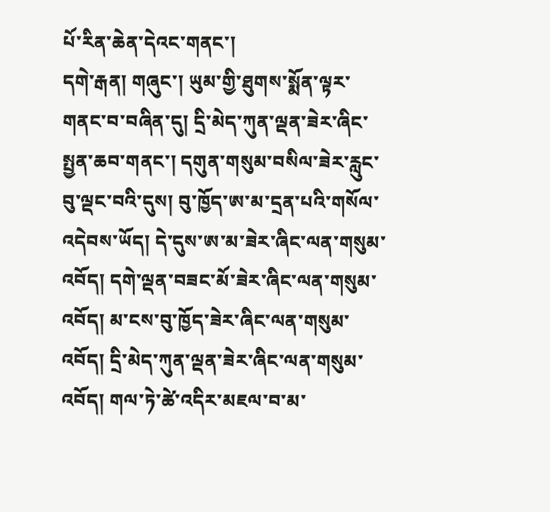པོ་རིན་ཆེན་དེའང་གནང་།
དགེ་རྒན། གཞུང་། ཡུམ་གྱི་ཐུགས་སྨོན་ལྟར་གནང་བ་བཞིན་དུ། དྲི་མེད་ཀུན་ལྡན་ཟེར་ཞིང་སྤྱན་ཆབ་གནང་། དགུན་གསུམ་བསིལ་ཟེར་རླུང་བུ་ལྡང་བའི་དུས། བུ་ཁྱོད་ཨ་མ་དྲན་པའི་གསོལ་འདེབས་ཡོད། དེ་དུས་ཨ་མ་ཟེར་ཞིང་ལན་གསུམ་འབོད། དགེ་ལྡན་བཟང་མོ་ཟེར་ཞིང་ལན་གསུམ་འབོད། མ་ངས་བུ་ཁྱོད་ཟེར་ཞིང་ལན་གསུམ་འབོད། དྲི་མེད་ཀུན་ལྡན་ཟེར་ཞིང་ལན་གསུམ་འབོད། གལ་ཏེ་ཚེ་འདིར་མཇལ་བ་མ་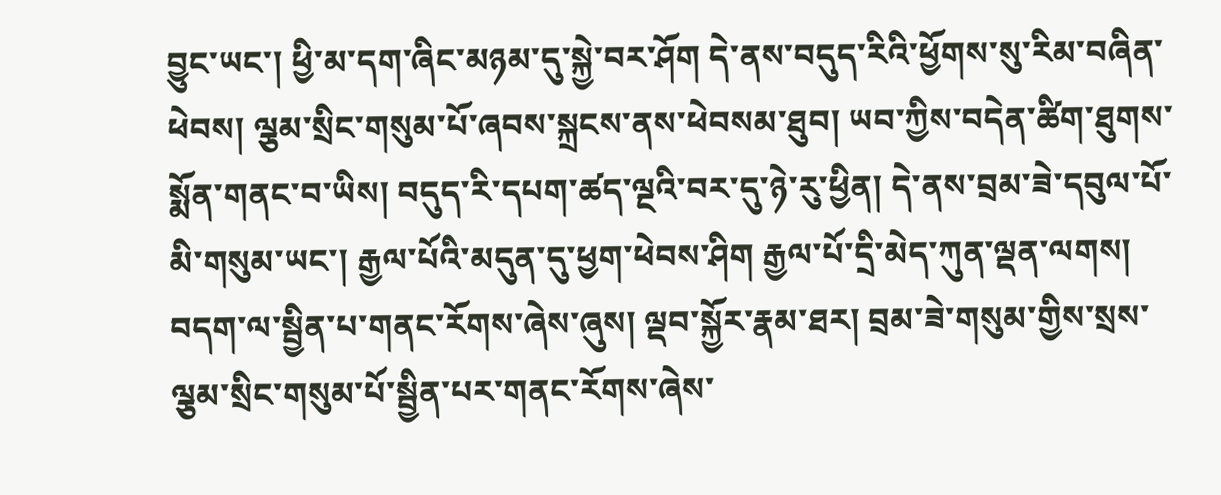བྱུང་ཡང་། ཕྱི་མ་དག་ཞིང་མཉམ་དུ་སྐྱེ་བར་ཤོག དེ་ནས་བདུད་རིའི་ཕྱོགས་སུ་རིམ་བཞིན་ཕེབས། ལྕམ་སྲིང་གསུམ་པོ་ཞབས་སྐྲངས་ནས་ཕེབསམ་ཐུབ། ཡབ་ཀྱིས་བདེན་ཚིག་ཐུགས་སྨོན་གནང་བ་ཡིས། བདུད་རི་དཔག་ཚད་ལྔའི་བར་དུ་ཉེ་རུ་ཕྱིན། དེ་ནས་བྲམ་ཟེ་དབུལ་པོ་མི་གསུམ་ཡང་། རྒྱལ་པོའི་མདུན་དུ་ཕྱག་ཕེབས་ཤིག རྒྱལ་པོ་དྲི་མེད་ཀུན་ལྡན་ལགས། བདག་ལ་སྦྱིན་པ་གནང་རོགས་ཞེས་ཞུས། ལྡབ་སྐྱོར་རྣམ་ཐར། བྲམ་ཟེ་གསུམ་གྱིས་སྲས་ལྕམ་སྲིང་གསུམ་པོ་སྦྱིན་པར་གནང་རོགས་ཞེས་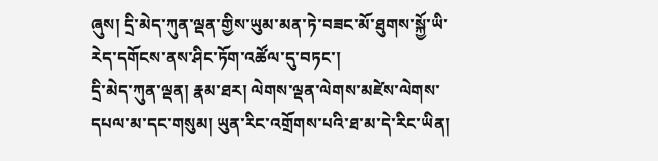ཞུས། དྲི་མེད་ཀུན་ལྡན་གྱིས་ཡུམ་མན་ཏེ་བཟང་མོ་ཐུགས་སྐྱོ་ཡི་རེད་དགོངས་ནས་ཤིང་ཏོག་འཚོལ་དུ་བཏང་།
དྲི་མེད་ཀུན་ལྡན། རྣམ་ཐར། ལེགས་ལྡན་ལེགས་མཛེས་ལེགས་དཔལ་མ་དང་གསུམ། ཡུན་རིང་འགྲོགས་པའི་ཐ་མ་དེ་རིང་ཡིན།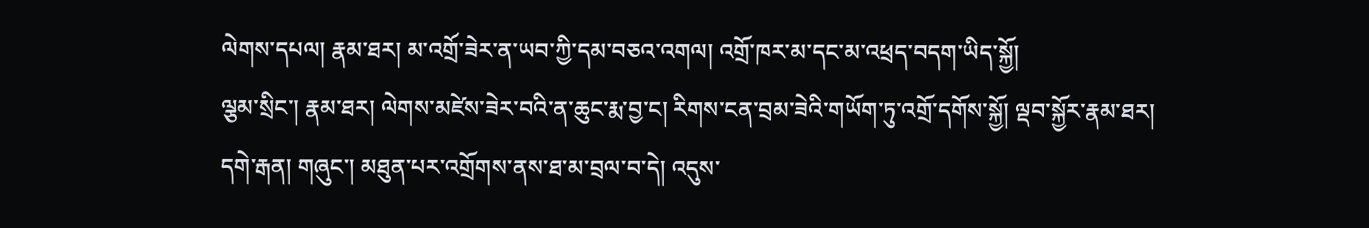ལེགས་དཔལ། རྣམ་ཐར། མ་འགྲོ་ཟེར་ན་ཡབ་ཀྱི་དམ་བཅའ་འགལ། འགྲོ་ཁར་མ་དང་མ་འཕྲད་བདག་ཡིད་སྐྱོ།
ལྕམ་སྲིང་། རྣམ་ཐར། ལེགས་མཛེས་ཟེར་བའི་ན་ཆུང་རྨ་བྱ་ང། རིགས་ངན་བྲམ་ཟེའི་གཡོག་ཏུ་འགྲོ་དགོས་སྐྱོ། ལྡབ་སྐྱོར་རྣམ་ཐར།
དགེ་རྒན། གཞུང་། མཐུན་པར་འགྲོགས་ནས་ཐ་མ་བྲལ་བ་དེ། འདུས་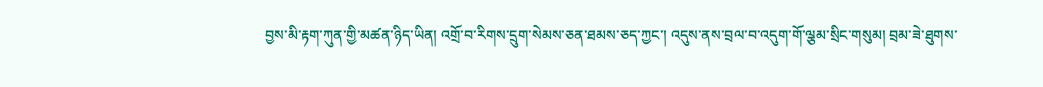བྱས་མི་རྟག་ཀུན་གྱི་མཚན་ཉིད་ཡིན། འགྲོ་བ་རིགས་དྲུག་སེམས་ཅན་ཐམས་ཅད་ཀྱང་། འདུས་ནས་བྲལ་བ་འདུག་གོ་ལྕམ་སྲིང་གསུམ། བྲམ་ཟེ་ཐུགས་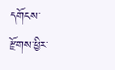དགོངས་རྫོགས་ཕྱིར་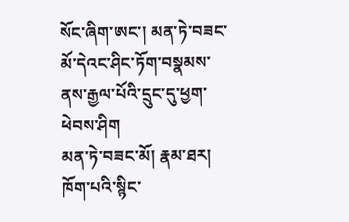སོང་ཞིག་ཨང་། མན་ཏེ་བཟང་མོ་དེའང་ཤིང་ཏོག་བསྣམས་ནས་རྒྱལ་པོའི་དྲུང་དུ་ཕྱག་ཕེབས་ཤིག
མན་ཏེ་བཟང་མོ། རྣམ་ཐར། ཁོག་པའི་སྙིང་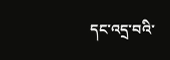དང་འདྲ་བའི་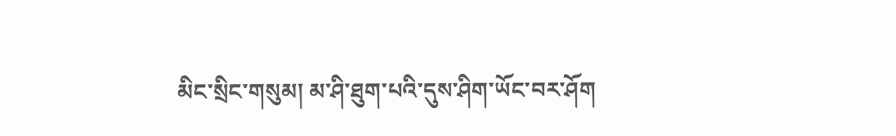མིང་སྲིང་གསུམ། མ་ཤི་ཐུག་པའི་དུས་ཤིག་ཡོང་བར་ཤོག